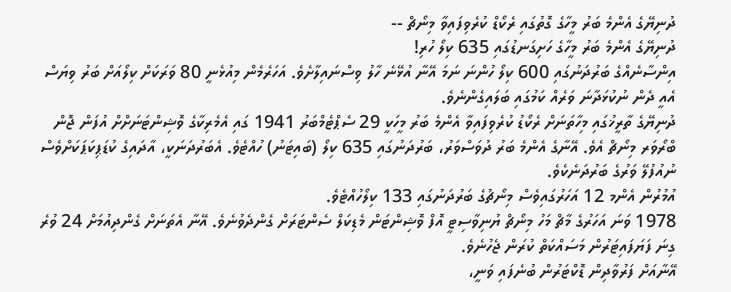ދުނިޔޭގެ އެންމެ ބަރު މީހާގެ ގޮތުގައި ރެކޯޑް ކުރެވިފައިވާ މިނޯޗް --
ދުނިޔޭގެ އެންމެ ބަރު މީހާގެ ހަށިގަނޑުގައި 635 ކިލޯ ހުރި!
އިންސާނެއްގެ ބަރުދަނުގައި 600 ކިލޯ ހުންނަ ނަމަ އޭނާ އުޅޭނެ ހާލު ވިސްނައިލާށެވެ. އަހަރެމެން މިއުޅެނީ 80 ވަރަކަށް ކިލޯއަށް ބަރު ވިޔަސް އެއީ ދެން ނުކުޅަދާނަ ވަރެއް ކަމުގައި ބަލައިގެންނެވެ.
ދުނިޔޭގެ ތާރީޚުގައި މިހާތަނަށް ރެކޯޑު ކުރެވިފައިވާ އެންމެ ބަރު މީހަކީ 29 ސެޕްޓެމްބަރު 1941 ގައި އެމެރިކާގެ ވޮޝިންޓަނަށްށް އުފަން ޖޮން ބްރޯވަރ މިނޯޗް އެވެ. އޭނާގެ އެންމެ ބަރު ދުވަސްވަރު، ބަރުދަނުގައި 635 ކިލޯ (ބައިޓަނު) ހުއްޓެވެ. އެބަރުދަނަކީ، އާދައިގެ ކުޑަޕިކަޕަކަށްވެސް ނުއުފުލޭ ވަރުގެ ބަރުދަނެކެވެ.
އުމުރުން އެންމ 12 އަހަރުގައިވެސް މިނޯޗުގެ ބަރުދަނުގައި 133 ކިލޯހުއްޓެވެ.
1978 ވަނަ އަހަރުގެ މާޗް މަހު މިނޯޗް ޔުނިވާސިޓީ އޮފް ވޮޝިންޓަން މެޑިކަލް ސެންޓަރަށް ގެންދެވުނެވެ. އޭނާ އެތަނަށް ގެންދިއުމަށް 24 ވުރެ ގިނަ ފަޔަފައިޓަރުން މަސައްކަތް ކުރަން ޖެހުނެވެ.
އޭނާއަށް ފަރުވާދިން ޑޮކްޓަރުން ބުނެފައި ވަނީ،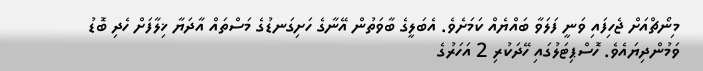މިނޯޗްއަށް ޖެހިފައި ވަނީ ފަލަވާ ބައްޔެއް ކަމަށެވެ. އެބަލީގެ ބާވަތުން އޭނާގެ ހަށިގަނޑުގެ މަސްތައް އާދަޔާ ޚިލާފަށް ހެދި ބޮޑު ވަމުންދިޔައެވެ. ހޮސްޕިޓަލުގައި ހޭދަކުރި 2 އަހަރުގެ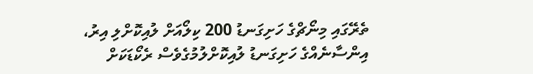ތެރޭގައި މިނޯޗްގެ ހަށިގަނޑު 200 ކިލޯއަށް ލުއިކޮށްލި އިރު، އިންސާނެއްގެ ހަށިގަނޑު ލުއިކޮށްލުމުގެވެސް ރެކޯޑަކަށް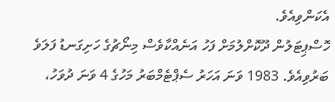އެކަންވިއެވެ.
ހޮސްޕިޓަލުން ދޫކޮށްލުމަށް ފަހު އަނެއްކާވެސް މިނޯޗުގެ ހަށިގަނޑު ފަލަވެ ބަރުވިއެވެ. 1983 ވަނަ އަހަރު ސެޕްޓެމްބަރު މަހުގެ 4 ވަނަ ދުވަހު،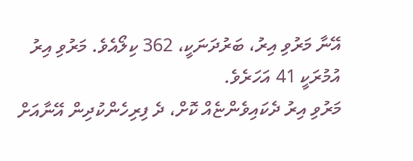އޭނާ މަރުވި އިރު، ބަރުދަނަކީ، 362 ކިލޯއެވެ. މަރުވި އިރު އުމުރަކީ 41 އަހަރެވެ.
މަރުވި އިރު ދެކައިވެންޏެއް ކޮށް، ދެ ފިރިހެންކުދިން އޭނާއަށް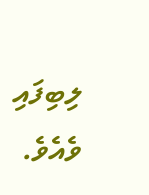ލިބިފައި ވެއެވެ.